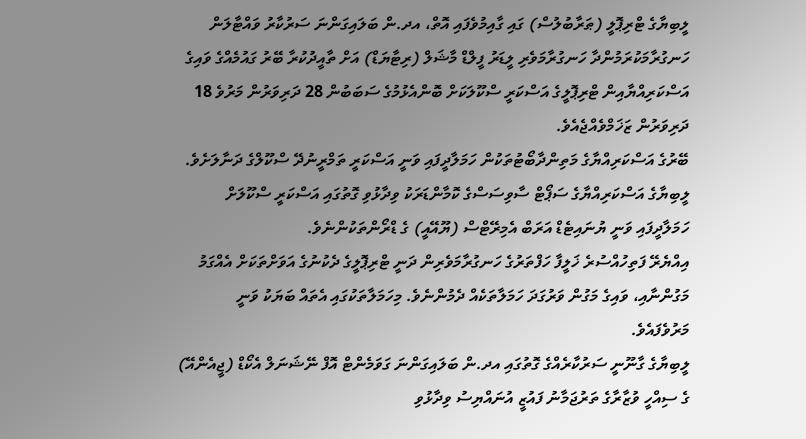ލީބިޔާގެ ޓްރިޕޮލީ (ޠަރާބުލުސް) ގައި ގާއިމުވެފައި އޮތް، އދ.ން ބަލައިގަންނަ ސަރުކާރު ވައްޓާލަން ހަނގުރާމަކުރަމުންދާ ހަނގުރާމަވެރި ލީޑަރު ފީލްޑް މާޝަލް (ރިޓާޔަޑް) އަށް ތާއީދުކުރާ ބޭރު ގައުމެއްގެ ވައިގެ އަސްކަރިއްޔާއިން ޓްރިޕޮލީގެ އަސްކަރީ ސްކޫލަކަށް ބޮންއެޅުމުގެ ސަބަބުން 28 ދަރިވަރުން މަރުވެ 18 ދަރިވަރުން ޒަޚަމްވެއްޖެއެވެ.
ބޭރުގެ އަސްކަރިއްޔާގެ މަތިންދާބޯޓުތަކުން ހަމަލާދީފައި ވަނީ އަސްކަރީ ތަމްރީނުދޭ ސްކޫލްގެ ދަނާލަށެވެ.
ލީބިޔާގެ އަސްކަރިއްޔާގެ ސަޕޯޓް ސާވިސަސްގެ ކޮމާންޑަރަކު ވިދާޅުވި ގޮތުގައި އަސްކަރީ ސްކޫލަށް ހަމަލާދީފައި ވަނީ ޔުނައިޓެޑް އަރަބް އެމިރޭޓްސް (ޔޫއޭއީ) ގެ ޑްރޯންތަކުންނެވެ.
އިއްޔެރޭ ފަތިހުއްސުރެ ޚަލީފާ ހަފްތަރުގެ ހަނގުރާމަވެރިން ދަނީ ޓްރިޕޮލީގެ ދެކުނުގެ އަވަށްތަކަށް އެއްގަމު މަގުންނާއި، ވައިގެ މަގުން ވަރުގަދަ ހަމަލާތަކެއް ދެމުންނެވެ. މިހަމަލާތަކުގައި އެތައް ބަޔަކު ވަނީ މަރުވެފައެވެ.
ލީބިޔާގެ ގާނޫނީ ސަރުކާރެއްގެ ގޮތުގައި އދ.ން ބަލައިގަންނަ ގަވަމެންޓް އޮފް ނޭޝަނަލް އެކޯޑް (ޖީއެންއޭ) ގެ ސިއްހީ ވުޒާރާގެ ތަރުޖަމާނު ފައުޒީ އުނައްޔިސު ވިދާޅުވި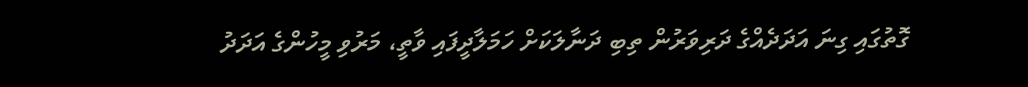ގޮތުގައި ގިނަ އަދަދެއްގެ ދަރިވަރުން ތިބި ދަނާލަކަށް ހަމަލާދީފައި ވާތީ، މަރުވި މީހުންގެ އަދަދު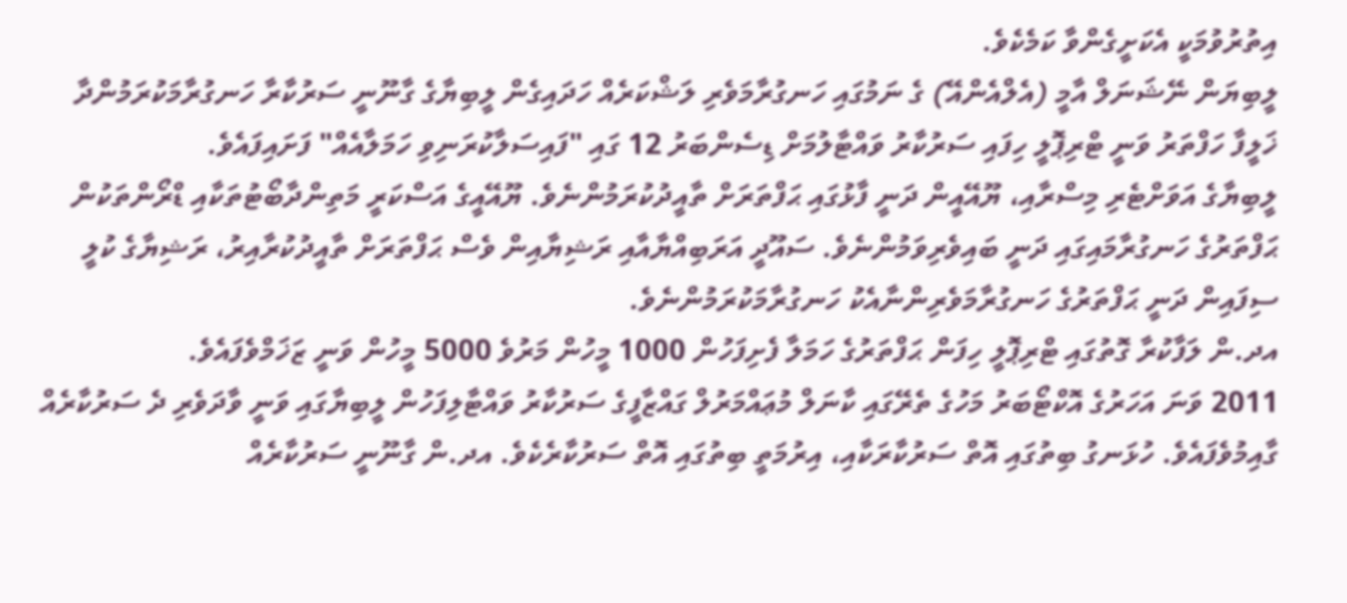އިތުރުވުމަކީ އެކަށީގެންވާ ކަމެކެވެ.
ލީބިޔަން ނޭޝަނަލް އާމީ (އެލްއެންއޭ) ގެ ނަމުގައި ހަނގުރާމަވެރި ލަޝްކަރެއް ހަދައިގެން ލީބިޔާގެ ގާނޫނީ ސަރުކާރާ ހަނގުރާމަކުރަމުންދާ ޚަލީފާ ހަފްތަރު ވަނީ ޓްރިޕޮލީ ހިފައި ސަރުކާރު ވައްޓާލުމަށް ޑިސެންބަރު 12 ގައި "ފައިސަލާކުރަނިވި ހަމަލާއެއް" ފަށައިފައެވެ.
ލީބިޔާގެ އަވަށްޓެރި މިސްރާއި، ޔޫއޭއީން ދަނީ ފާޅުގައި ޙަފްތަރަށް ތާއީދުކުރަމުންނެވެ. ޔޫއޭއީގެ އަސްކަރީ މަތިންދާބޯޓުތަކާއި ޑްރޯންތަކުން ޙަފްތަރުގެ ހަނގުރާމައިގައި ދަނީ ބައިވެރިވަމުންނެވެ. ސައޫދީ އަރަބިއްޔާއާއި ރަޝިޔާއިން ވެސް ޙަފްތަރަށް ތާއީދުކުރާއިރު، ރަޝިޔާގެ ކުލީ ސިފައިން ދަނީ ޙަފްތަރުގެ ހަނގުރާމަވެރިންނާއެކު ހަނގުރާމަކުރަމުންނެވެ.
އދ.ން ލަފާކުރާ ގޮތުގައި ޓްރިޕޮލީ ހިފަން ޙަފްތަރުގެ ހަމަލާ ފެށިފަހުން 1000 މީހުން މަރުވެ 5000 މީހުން ވަނީ ޒަޚަމްވެފައެވެ.
2011 ވަނަ އަހަރުގެ އޮކްޓޯބަރު މަހުގެ ތެރޭގައި ކާނަލް މުޢައްމަރުލް ގައްޒާފީގެ ސަރުކާރު ވައްޓާލިފަހުން ލީބިޔާގައި ވަނީ ވާދަވެރި ދެ ސަރުކާރެއް ގާއިމުވެފައެވެ. ހުޅަނގު ބިތުގައި އޮތް ސަރުކާރަކާއި، އިރުމަތީ ބިތުގައި އޮތް ސަރުކާރެކެވެ. އދ.ން ގާނޫނީ ސަރުކާރެއް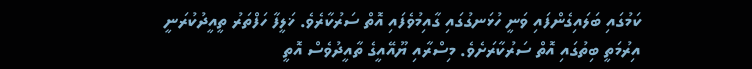ކަމުގައި ބަލައިގެންފައި ވަނީ ހުޅަނގުގައި ގާއިމުވެފައި އޮތް ސަރުކާރެވެ. ޚަލީފާ ހަފްތަރު ތީއީދުކުރަނީ އިރުމަތީ ބިތުގައި އޮތް ސަރުކާރަށެވެ. މިސްރާއި ޔޫއޭއީގެ ތާއީދުވެސް އޮތީ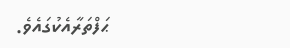ޙަފްތަރާއެކުގައެވެ.